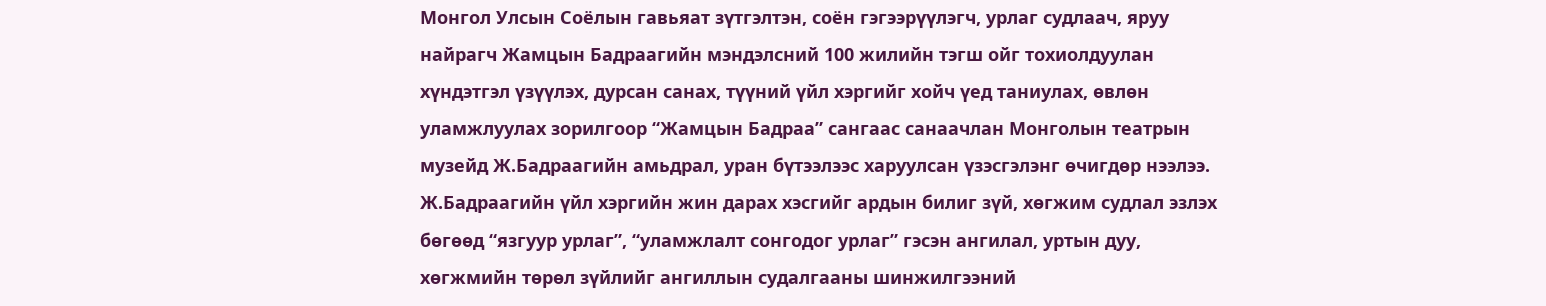Монгол Улсын Соёлын гавьяат зүтгэлтэн, соён гэгээрүүлэгч, урлаг судлаач, яруу найрагч Жамцын Бадраагийн мэндэлсний 100 жилийн тэгш ойг тохиолдуулан хүндэтгэл үзүүлэх, дурсан санах, түүний үйл хэргийг хойч үед таниулах, өвлөн уламжлуулах зорилгоор “Жамцын Бадраа” сангаас санаачлан Монголын театрын музейд Ж.Бадраагийн амьдрал, уран бүтээлээс харуулсан үзэсгэлэнг өчигдөр нээлээ.
Ж.Бадраагийн үйл хэргийн жин дарах хэсгийг ардын билиг зүй, хөгжим судлал эзлэх бөгөөд “язгуур урлаг”, “уламжлалт сонгодог урлаг” гэсэн ангилал, уртын дуу, хөгжмийн төрөл зүйлийг ангиллын судалгааны шинжилгээний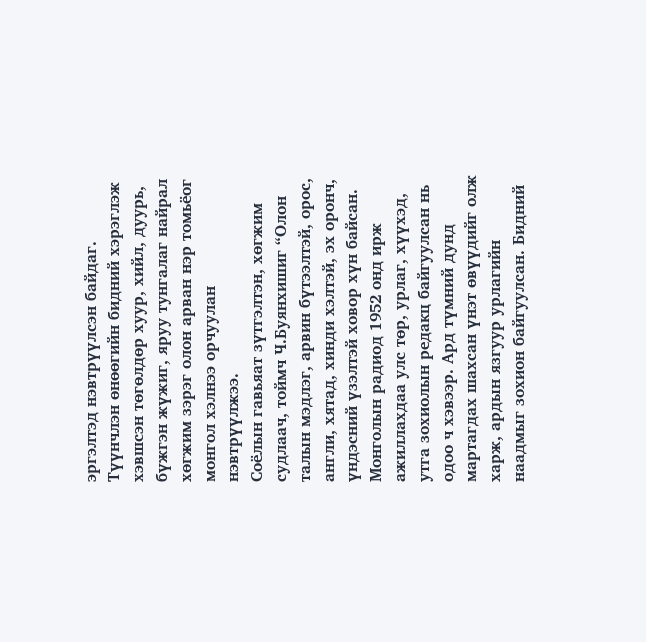эргэлтэд нэвтрүүлсэн байдаг. Түүнчлэн өнөөгийн бидний хэрэглэж хэвшсэн төгөлдөр хуур, хийл, дуурь, бүжгэн жүжиг, яруу тунгалаг найрал хөгжим зэрэг олон арван нэр томьёог монгол хэлнээ орчуулан нэвтрүүлжээ.
Соёлын гавьяат зүтгэлтэн, хөгжим судлаач, тоймч Ч.Буянхишиг “Олон талын мэдлэг, арвин бүтээлтэй, орос, англи, хятад, хинди хэлтэй, эх оронч, үндэсний үзэлтэй ховор хүн байсан. Монголын радиод 1952 онд ирж ажиллахдаа улс төр, урлаг, хүүхэд, утга зохиолын редакц байгуулсан нь одоо ч хэвээр. Ард түмний дунд мартагдах шахсан үнэт өвүүдийг олж харж, ардын язгуур урлагийн наадмыг зохион байгуулсан. Бидний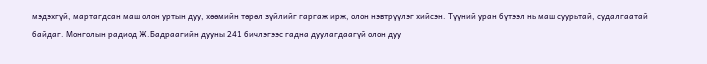мэдэхгүй, мартагдсан маш олон уртын дуу, хөөмийн төрөл зүйлийг гаргаж ирж, олон нэвтрүүлэг хийсэн. Түүний уран бүтээл нь маш суурьтай, судалгаатай байдаг. Монголын радиод Ж.Бадраагийн дууны 241 бичлэгээс гадна дуулагдаагүй олон дуу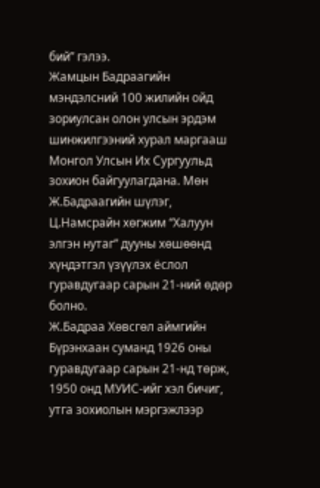бий” гэлээ.
Жамцын Бадраагийн мэндэлсний 100 жилийн ойд зориулсан олон улсын эрдэм шинжилгээний хурал маргааш Монгол Улсын Их Сургуульд зохион байгуулагдана. Мөн Ж.Бадраагийн шүлэг, Ц.Намсрайн хөгжим “Халуун элгэн нутаг” дууны хөшөөнд хүндэтгэл үзүүлэх ёслол гуравдугаар сарын 21-ний өдөр болно.
Ж.Бадраа Хөвсгөл аймгийн Бүрэнхаан суманд 1926 оны гуравдугаар сарын 21-нд төрж, 1950 онд МУИС-ийг хэл бичиг, утга зохиолын мэргэжлээр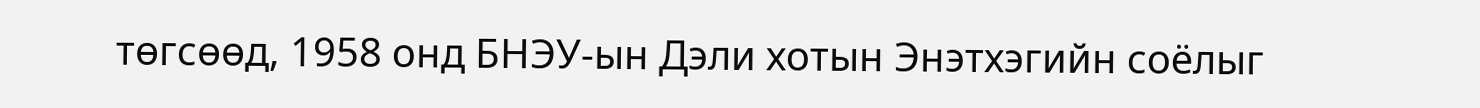төгсөөд, 1958 онд БНЭУ-ын Дэли хотын Энэтхэгийн соёлыг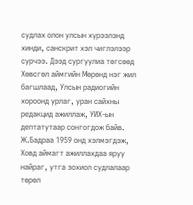судлах олон улсын хүрээлэнд хинди, санскрит хэл чиглэлээр сурчээ. Дээд сургуулиа төгсөөд Хөвсгөл аймгийн Мөрөнд нэг жил багшлаад, Улсын радиогийн хороонд урлаг, уран сайхны редакцид ажиллаж, УИХ-ын дептатутаар сонгогдож байв. Ж.Бадраа 1959 онд хэлмэгдэж, Ховд аймагт ажиллахдаа яруу найраг, утга зохиол судлалаар төрөл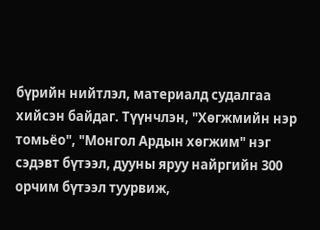бүрийн нийтлэл, материалд судалгаа хийсэн байдаг. Түүнчлэн, "Хөгжмийн нэр томьёо", "Монгол Ардын хөгжим" нэг сэдэвт бүтээл, дууны яруу найргийн 300 орчим бүтээл туурвиж,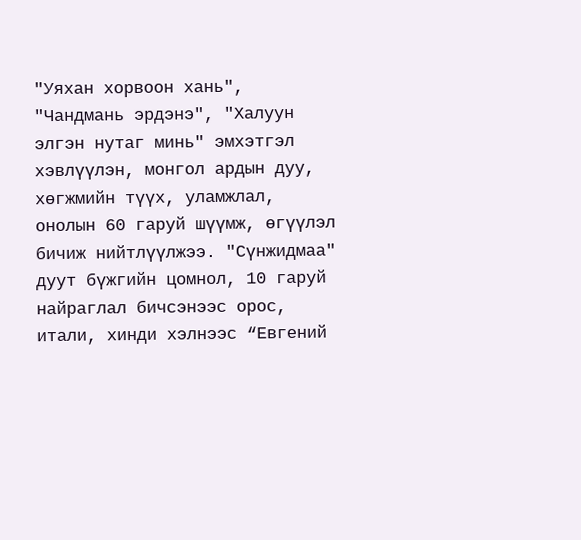"Уяхан хорвоон хань", "Чандмань эрдэнэ", "Халуун элгэн нутаг минь" эмхэтгэл хэвлүүлэн, монгол ардын дуу, хөгжмийн түүх, уламжлал, онолын 60 гаруй шүүмж, өгүүлэл бичиж нийтлүүлжээ. "Сүнжидмаа" дуут бүжгийн цомнол, 10 гаруй найраглал бичсэнээс орос, итали, хинди хэлнээс “Евгений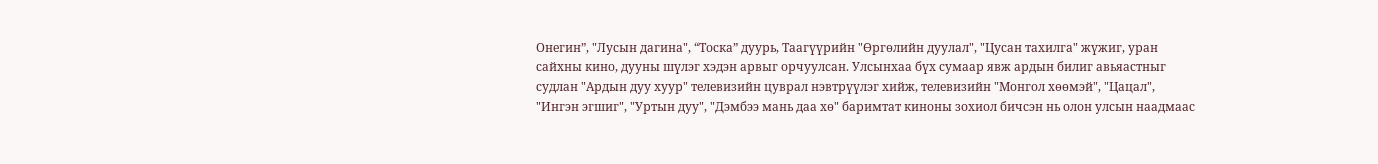Онегин”, "Лусын дагина", “Тоска” дуурь, Таагүүрийн "Өргөлийн дуулал", "Цусан тахилга" жүжиг, уран сайхны кино, дууны шүлэг хэдэн арвыг орчуулсан. Улсынхаа бүх сумаар явж ардын билиг авьяастныг судлан "Ардын дуу хуур" телевизийн цуврал нэвтрүүлэг хийж, телевизийн "Монгол хөөмэй", "Цацал", "Ингэн эгшиг", "Уртын дуу", "Дэмбээ мань даа хө" баримтат киноны зохиол бичсэн нь олон улсын наадмаас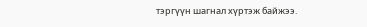тэргүүн шагнал хүртэж байжээ.